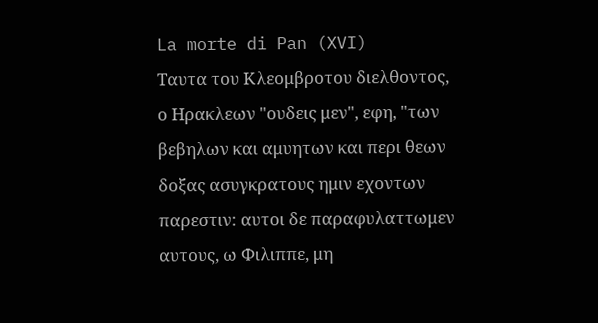La morte di Pan (XVI)
Ταυτα του Κλεομβροτου διελθοντος, ο Ηρακλεων "ουδεις μεν", εφη, "των βεβηλων και αμυητων και περι θεων δοξας ασυγκρατους ημιν εχοντων παρεστιν: αυτοι δε παραφυλαττωμεν αυτους, ω Φιλιππε, μη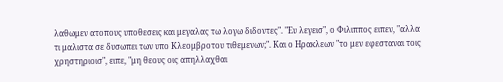λαθωμεν ατοπους υποθεσεις και μεγαλας τω λογω διδοντες". "Ευ λεγεισ", ο Φιλιππος ειπεν, "αλλα τι μαλιστα σε δυσωπει των υπο Κλεομβροτου τιθεμενων;". Και ο Ηρακλεων "το μεν εφεσταναι τοις χρηστηριοισ", ειπε, "μη θεους οις απηλλαχθαι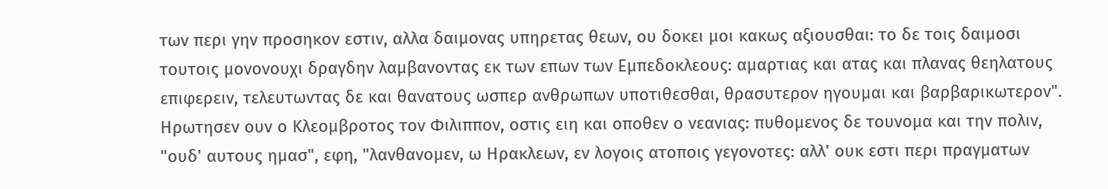των περι γην προσηκον εστιν, αλλα δαιμονας υπηρετας θεων, ου δοκει μοι κακως αξιουσθαι: το δε τοις δαιμοσι τουτοις μονονουχι δραγδην λαμβανοντας εκ των επων των Εμπεδοκλεους: αμαρτιας και ατας και πλανας θεηλατους επιφερειν, τελευτωντας δε και θανατους ωσπερ ανθρωπων υποτιθεσθαι, θρασυτερον ηγουμαι και βαρβαρικωτερον". Ηρωτησεν ουν ο Κλεομβροτος τον Φιλιππον, οστις ειη και οποθεν ο νεανιας: πυθομενος δε τουνομα και την πολιν, "ουδ' αυτους ημασ", εφη, "λανθανομεν, ω Ηρακλεων, εν λογοις ατοποις γεγονοτες: αλλ' ουκ εστι περι πραγματων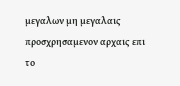μεγαλων μη μεγαλαις προσχρησαμενον αρχαις επι το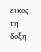εικος τη δοξη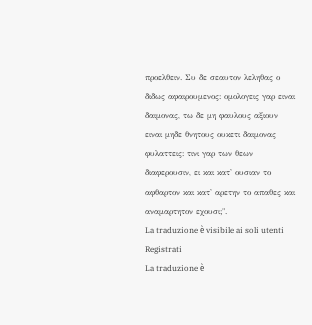προελθειν. Συ δε σεαυτον λεληθας ο διδως αφαιρουμενος: ομολογεις γαρ ειναι δαιμονας, τω δε μη φαυλους αξιουν ειναι μηδε θνητους ουκετι δαιμονας φυλαττεις: τινι γαρ των θεων διαφερουσιν, ει και κατ' ουσιαν το αφθαρτον και κατ' αρετην το απαθες και αναμαρτητον εχουσι;".
La traduzione è visibile ai soli utenti Registrati
La traduzione è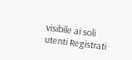visibile ai soli utenti Registrati